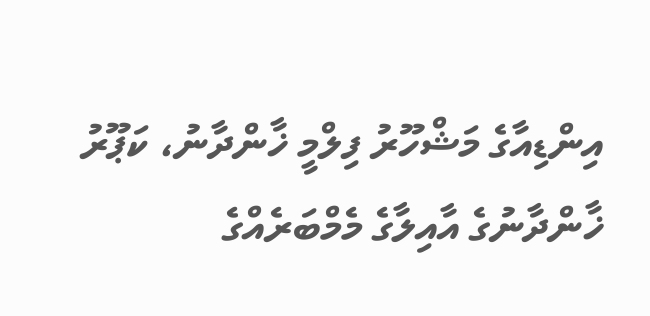އިންޑިއާގެ މަޝްހޫރު ފިލްމީ ޚާންދާނު، ކަޕޫރު ޚާންދާނުގެ އާއިލާގެ މެމްބަރެއްގެ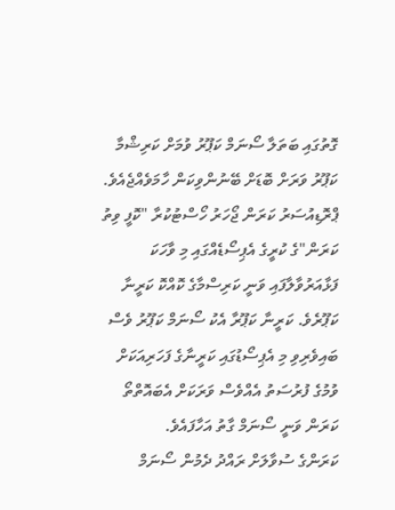ގޮތުގައި ބަތަލާ ސޯނަމް ކަޕޫރު ވުމަށް ކަރިޝްމާ ކަޕޫރު ވަރަށް ބޮޑަށް ބޭނުންވިކަން ހާމަވެއްޖެއެވެ.
ޕްރޮޑިއުސަރު ކަރަން ޖޯހަރު ހޯސްޓުކުރާ "ކޮފީ ވިތު ކަރަން"ގެ ކުރީގެ އެޕިސޯޑެއްގައި މި ވާހަކަ ފަޅާއަރުވާލާފައި ވަނީ ކަރިސްމާގެ ކޮއްކޮ ކަރީނާ ކަޕޫރެވެ. ކަރީނާ ކަޕޫރާ އެކު ސޯނަމް ކަޕޫރު ވެސް ބައިވެރިވި މި އެޕިސޯޑުގައި ކަރީނާގެ ފަހަރިއަކަށް ވުމުގެ ފުރުސަތު އެއްވެސް ވަރަކަށް އެބައޮތްތޯ ކަރަން ވަނީ ސޯނަމް ގާތު އަހާފައެވެ.
ކަރަންގެ ސުވާލަށް ރައްދު ދެމުން ސޯނަމް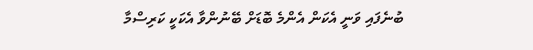ބުނެފައި ވަނީ އެކަން އެންމެ ބޮޑަށް ބޭނުންވާ އެކަކީ ކަރިސްމާ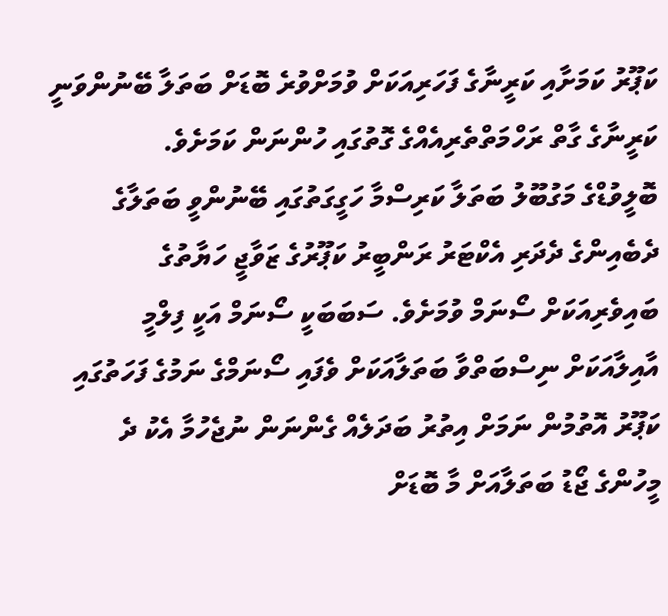ކަޕޫރު ކަމަށާއި ކަރީނާގެ ފަހަރިއަކަށް ވުމަށްވުރެ ބޮޑަށް ބަތަލާ ބޭނުންވަނީ ކަރީނާގެ ގާތް ރަހްމަތްތެރިއެއްގެ ގޮތުގައި ހުންނަން ކަމަށެވެ.
ބޮލީވުޑްގެ މަގުބޫލު ބަތަލާ ކަރިސްމާ ހަގީގަތުގައި ބޭނުންވީ ބަތަލާގެ ދެބެއިންގެ ދެދަރި އެކްޓަރު ރަންބީރު ކަޕޫރުގެ ޒަވާޖީ ހަޔާތުގެ ބައިވެރިއަކަށް ސޯނަމް ވުމަށެވެ. ސަބަބަކީ ސޯނަމް އަކީ ފިލްމީ އާއިލާއަކަށް ނިސްބަތްވާ ބަތަލާއަކަށް ވެފައި ސޯނަމްގެ ނަމުގެ ފަހަތުގައި ކަޕޫރު އޮތުމުން ނަމަށް އިތުރު ބަދަލެއް ގެންނަން ނުޖެހުމާ އެކު ދެ މީހުންގެ ޖޯޑު ބަތަލާއަށް މާ ބޮޑަށް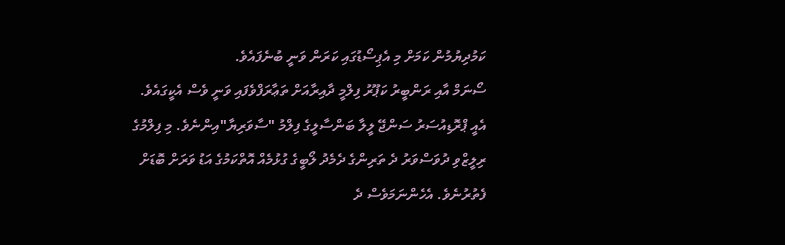ކަމުދިޔުމުން ކަމަށް މި އެޕިސޯޑުގައި ކަރަން ވަނީ ބުނެފައެވެ.
ސޯނަމް އާއި ރަންބީރު ކަޕޫރު ފިލްމީ ދާއިރާއަށް ތަޢާރަފްވެފައި ވަނީ ވެސް އެކީގައެވެ. އެއީ ޕްރޮޑިއުސަރު ސަންޖޭ ލީލާ ބަންސާލީގެ ފިލްމު "ސާވަރިޔާ"އިންނެވެ. މި ފިލްމުގެ ރިލީޒްވި ދުވަސްވަރު ދެ ތަރިންގެ ދެމެދު ލޯބީގެ ގުޅުމެއް އޮތްކަމުގެ އަޑު ވަރަށް ބޮޑަށް ފެތުރުނެވެ. އެހެންނަމަވެސް ދެ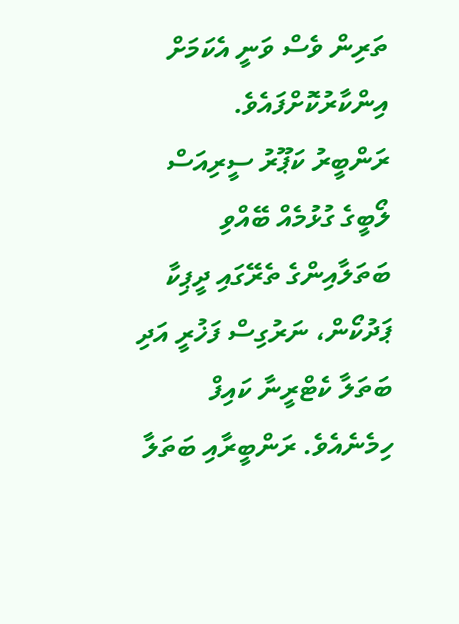ތަރިން ވެސް ވަނީ އެކަމަށް އިންކާރުކޮށްފައެވެ.
ރަންބީރު ކަޕޫރު ސީރިއަސް ލޯބީގެ ގުޅުމެއް ބޭއްވި ބަތަލާއިންގެ ތެރޭގައި ދީޕިކާ ޕަދުކޯން، ނަރުގިސް ފަޚުރީ އަދި ބަތަލާ ކެޓްރީނާ ކައިފް ހިމެނެއެވެ. ރަންބީރާއި ބަތަލާ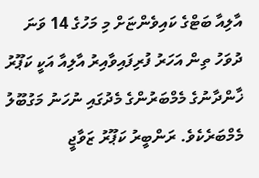އާލިއާ ބަޓްގެ ކައިވެންޏަށް މި މަހުގެ 14 ވަނަ ދުވަހު ތިން އަހަރު ފުރިފައިވާއިރު އާލިއާ އަކީ ކަޕޫރު ޚާންދާނުގެ މެމްބަރުންގެ މެދުގައި ނުހަނު މަގުބޫލު މެމްބަރެކެވެ. ރަންބީރު ކަޕޫރު ޒަވާޖީ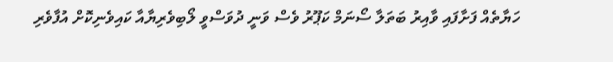ހަޔާތެއް ފަށާފައި ވާއިރު ބަތަލާ ސޯނަމް ކަޕޫރު ވެސް ވަނީ ދުވަސްވީ ލޯބިވެރިޔާއާ ކައިވެނިކޮށް އުފާވެރި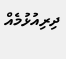ދިރިއުޅުމެއް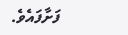ފަށާފައެވެ.